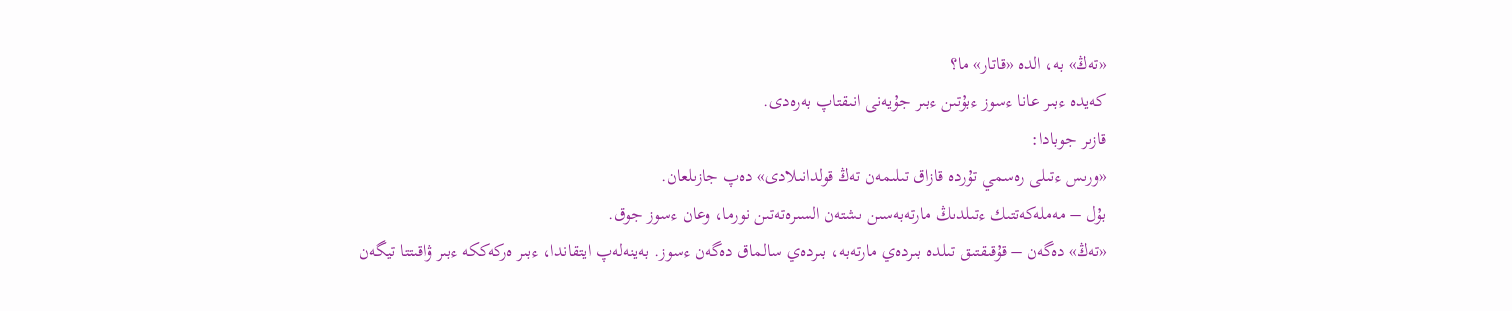«تەڭ» بە، الدە «قاتار» ما؟
كەيدە ءبىر عانا ءسوز ءبۇتىن ءبىر جۇيەنى انىقتاپ بەرەدى.
قازىر جوبادا:
«ورىس ءتىلى رەسمي تۇردە قازاق تىلىمەن تەڭ قولدانىلادى» دەپ جازىلعان.
بۇل – مەملەكەتتىك ءتىلدىڭ مارتەبەسىن ىشتەن السىرەتەتىن نورما، وعان ءسوز جوق.
«تەڭ» دەگەن – قۇقىقتىق تىلدە بىردەي مارتەبە، بىردەي سالماق دەگەن ءسوز. بەينەلەپ ايتقاندا، ءبىر ەركەككە ءبىر ۋاقىتتا تيگەن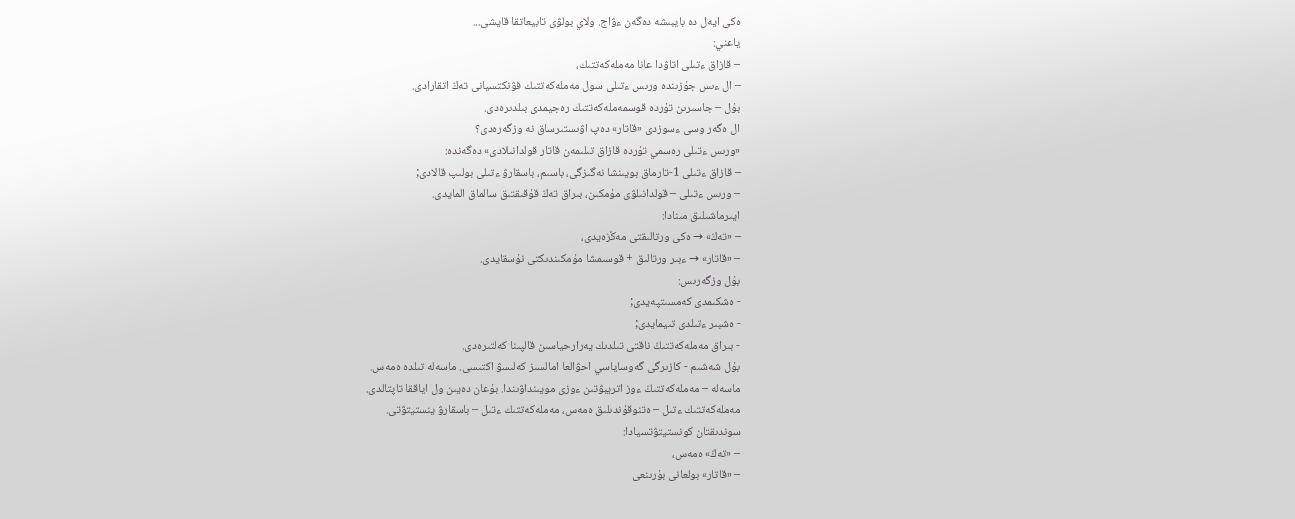ەكى ايەل دە بايبىشە دەگەن ءۋاج. ولاي بولۋى تابيعاتقا قايشى...
ياعني:
– قازاق ءتىلى اتاۋدا عانا مەملەكەتتىك،
– ال ءىس جۇزىندە ورىس ءتىلى سول مەملەكەتتىك فۋنكتسيانى تەڭ اتقارادى.
بۇل – جاسىرىن تۇردە قوسمەملەكەتتىك رەجيمدى بىلدىرەدى.
ال ەگەر وسى ءسوزدى «قاتار» دەپ اۋىستىرساق نە وزگەرەدى؟
«ورىس ءتىلى رەسمي تۇردە قازاق تىلىمەن قاتار قولدانىلادى» دەگەندە:
– قازاق ءتىلى 1-تارماق بويىنشا نەگىزگى، باسىم، باسقارۋ ءتىلى بولىپ قالادى;
– ورىس ءتىلى – قولدانىلۋى مۇمكىن، بىراق تەڭ قۇقىقتىق سالماق المايدى.
ايىرماشىلىق مىنادا:
– «تەڭ» → ەكى ورتالىقتى مەڭزەيدى،
– «قاتار» → ءبىر ورتالىق + قوسىمشا مۇمكىندىكتى نۇسقايدى.
بۇل وزگەرىس:
- ەشكىمدى كەمسىتپەيدى;
- ەشبىر ءتىلدى تىيمايدى;
- بىراق مەملەكەتتىڭ ناقتى تىلدىك يەرارحياسىن قالپىنا كەلتىرەدى.
بۇل شەشىم - كازىرگى گەوساياسي احۋالعا امالسىز كەلىسۋ اكتىسى. ماسەلە تىلدە ەمەس.
ماسەلە – مەملەكەتتىڭ ءوز اتريبۋتىن ءوزى مويىنداۋىندا. بۇعان دەيىن ول اياققا تاپتالدى.
مەملەكەتتىك ءتىل – ەتنوقۇندىلىق ەمەس، مەملەكەتتىك ءتىل – باسقارۋ ينستيتۋتى.
سوندىقتان كونستيتۋتسيادا:
– «تەڭ» ەمەس،
– «قاتار» بولعانى بۇرىنعى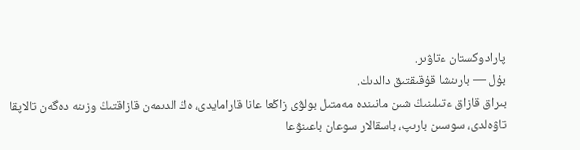پارادوكستان ءتاۋىر.
بۇل — بارىنشا قۇقىقتىق دالدىك.
بىراق قازاق ءتىلىنىڭ شىن مانىندە مەمتىل بولۋى زاڭعا عانا قارامايدى، ەڭ الدىمەن قازاقتىڭ وزىنە دەگەن تالاپقا تاۋەلدى، سوسىن بارىپ، باسقالار سوعان باعىنۋعا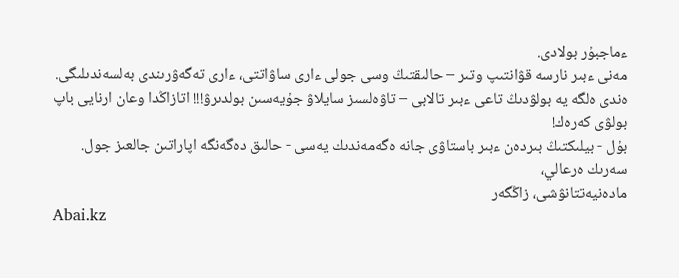ءماجبۇر بولادى.
مەنى ءبىر نارسە قۋانتىپ وتىر – حالىقتىڭ وسى جولى ءارى ساۋاتتى، ءارى تەگەۋرىندى بەلسەندىلىگى.
ەندى ەلگە يە بولۋدىڭ تاعى ءبىر تالابى – تاۋەلسىز سايلاۋ جۇيەسىن بولدىرۋ!!! اتازاڭدا وعان ارنايى باپ بولۋى كەرەك!
بۇل - بيلىكتىڭ بىردەن ءبىر باستاۋى جانە ەگەمەندىك يەسى - حالىق دەگەنگە اپاراتىن جالعىز جول.
سەرىك ەرعالي،
مادەنيەتتانۋشى، زاڭگەر
Abai.kz